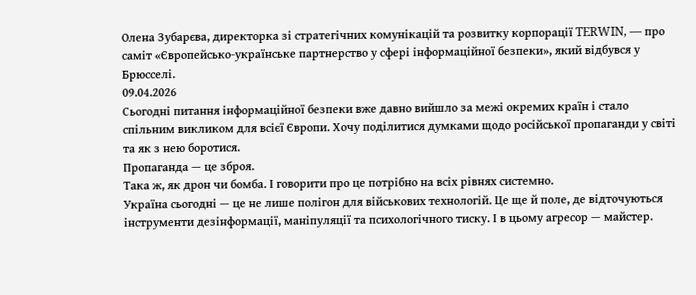Олена Зубарєва, директорка зі стратегічних комунікацій та розвитку корпорації TERWIN, — про саміт «Європейсько-українське партнерство у сфері інформаційної безпеки», який відбувся у Брюсселі.
09.04.2026
Сьогодні питання інформаційної безпеки вже давно вийшло за межі окремих країн і стало спільним викликом для всієї Європи. Хочу поділитися думками щодо російської пропаганди у світі та як з нею боротися.
Пропаганда — це зброя.
Така ж, як дрон чи бомба. І говорити про це потрібно на всіх рівнях системно.
Україна сьогодні — це не лише полігон для військових технологій. Це ще й поле, де відточуються інструменти дезінформації, маніпуляції та психологічного тиску. І в цьому агресор — майстер.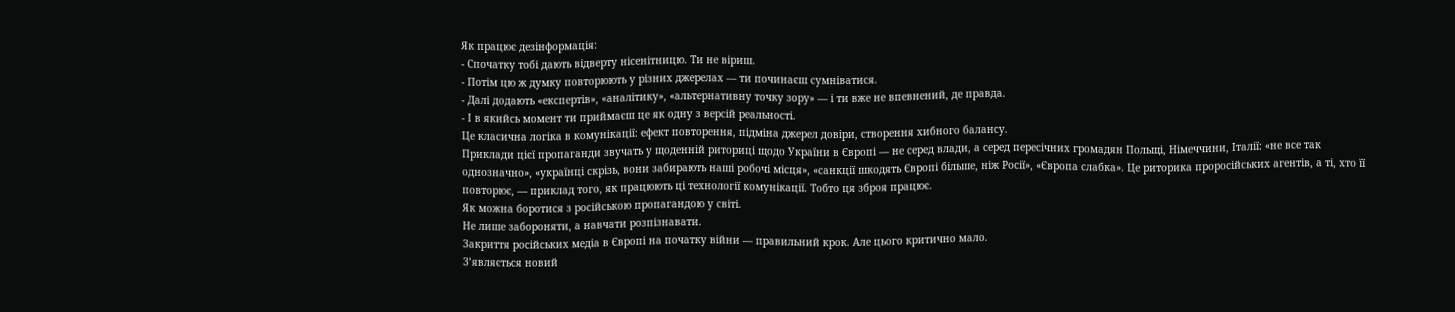Як працює дезінформація:
- Спочатку тобі дають відверту нісенітницю. Ти не віриш.
- Потім цю ж думку повторюють у різних джерелах — ти починаєш сумніватися.
- Далі додають «експертів», «аналітику», «альтернативну точку зору» — і ти вже не впевнений, де правда.
- І в якийсь момент ти приймаєш це як одну з версій реальності.
Це класична логіка в комунікації: ефект повторення, підміна джерел довіри, створення хибного балансу.
Приклади цієї пропаганди звучать у щоденній риториці щодо України в Європі — не серед влади, а серед пересічних громадян Польщі, Німеччини, Італії: «не все так однозначно», «українці скрізь, вони забирають наші робочі місця», «санкції шкодять Європі більше, ніж Росії», «Європа слабка». Це риторика проросійських агентів, а ті, хто її повторює, — приклад того, як працюють ці технології комунікації. Тобто ця зброя працює.
Як можна боротися з російською пропагандою у світі.
Не лише забороняти, а навчати розпізнавати.
Закриття російських медіа в Європі на початку війни — правильний крок. Але цього критично мало.
З’являється новий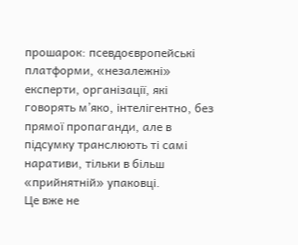прошарок: псевдоєвропейські платформи, «незалежні» експерти, організації, які говорять м’яко, інтелігентно, без прямої пропаганди, але в підсумку транслюють ті самі наративи, тільки в більш «прийнятній» упаковці.
Це вже не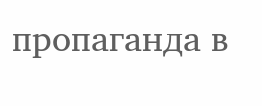пропаганда в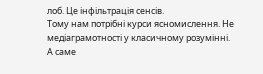лоб. Це інфільтрація сенсів.
Тому нам потрібні курси ясномислення. Не медіаграмотності у класичному розумінні.
А саме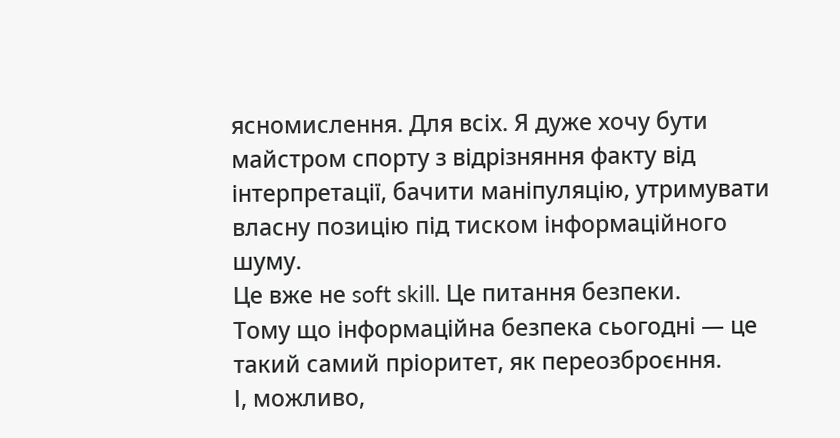ясномислення. Для всіх. Я дуже хочу бути майстром спорту з відрізняння факту від інтерпретації, бачити маніпуляцію, утримувати власну позицію під тиском інформаційного шуму.
Це вже не soft skill. Це питання безпеки.
Тому що інформаційна безпека сьогодні — це такий самий пріоритет, як переозброєння.
І, можливо,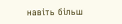навіть більш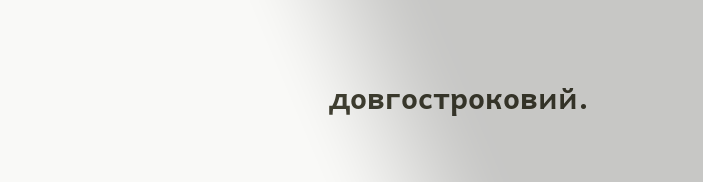довгостроковий.